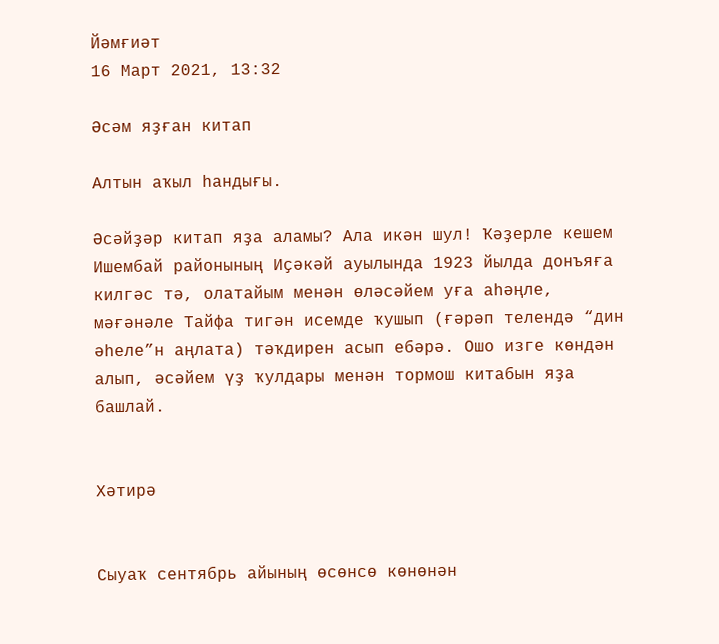Йәмғиәт
16 Март 2021, 13:32

Әсәм яҙған китап

Алтын аҡыл һандығы.

Әсәйҙәр китап яҙа аламы? Ала икән шул! Ҡәҙерле кешем Ишембай районының Иҫәкәй ауылында 1923 йылда донъяға килгәс тә, олатайым менән өләсәйем уға аһәңле, мәғәнәле Тайфа тигән исемде ҡушып (ғәрәп телендә “дин әһеле”н аңлата) тәҡдирен асып ебәрә. Ошо изге көндән алып, әсәйем үҙ ҡулдары менән тормош китабын яҙа башлай.


Хәтирә


Сыуаҡ сентябрь айының өсөнсө көнөнән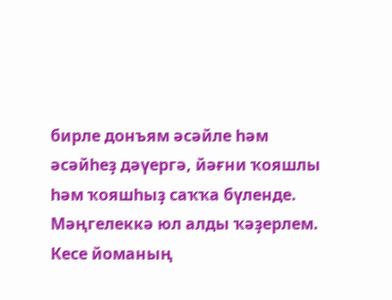бирле донъям әсәйле һәм әсәйһеҙ дәүергә, йәғни ҡояшлы һәм ҡояшһыҙ саҡҡа бүленде. Мәңгелеккә юл алды ҡәҙерлем. Кесе йоманың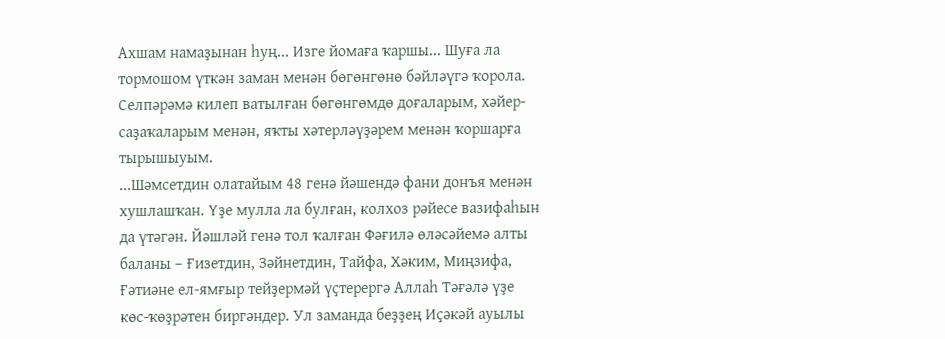Ахшам намаҙынан һуң... Изге йомаға ҡаршы... Шуға ла тормошом үткән заман менән бөгөнгөнө бәйләүгә ҡорола. Селпәрәмә килеп ватылған бөгөнгөмдө доғаларым, хәйер-саҙаҡаларым менән, яҡты хәтерләүҙәрем менән ҡоршарға тырышыуым.
...Шәмсетдин олатайым 48 генә йәшендә фани донъя менән хушлашҡан. Үҙе мулла ла булған, колхоз рәйесе вазифаһын да үтәгән. Йәшләй генә тол ҡалған Фәғилә өләсәйемә алты баланы – Ғизетдин, Зәйнетдин, Тайфа, Хәким, Миңзифа, Ғәтиәне ел-ямғыр тейҙермәй үҫтерергә Аллаһ Тәғәлә үҙе көс-ҡөҙрәтен биргәндер. Ул заманда беҙҙең Иҫәкәй ауылы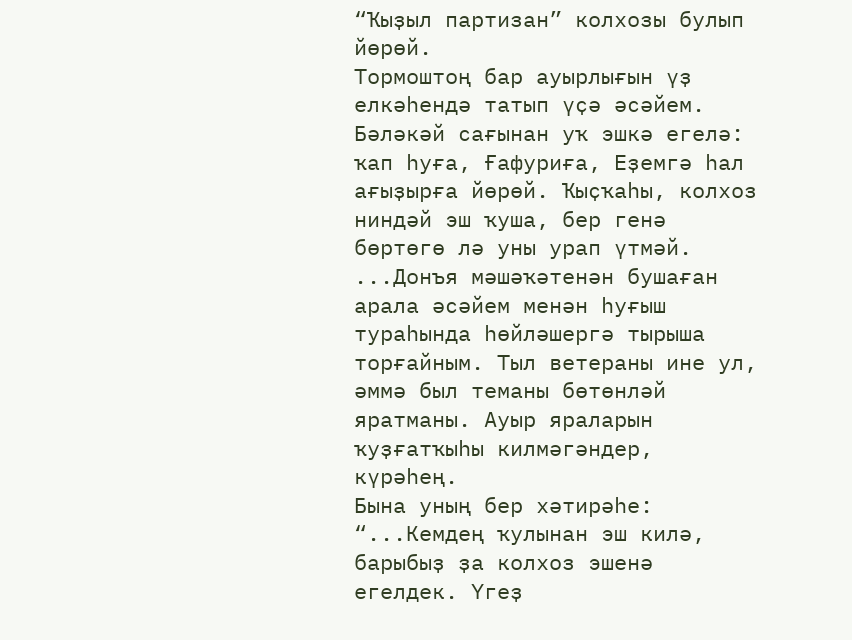“Ҡыҙыл партизан” колхозы булып йөрөй.
Тормоштоң бар ауырлығын үҙ елкәһендә татып үҫә әсәйем. Бәләкәй сағынан уҡ эшкә егелә: ҡап һуға, Ғафуриға, Еҙемгә һал ағыҙырға йөрөй. Ҡыҫҡаһы, колхоз ниндәй эш ҡуша, бер генә бөртөгө лә уны урап үтмәй.
...Донъя мәшәҡәтенән бушаған арала әсәйем менән һуғыш тураһында һөйләшергә тырыша торғайным. Тыл ветераны ине ул, әммә был теманы бөтөнләй яратманы. Ауыр яраларын ҡуҙғатҡыһы килмәгәндер, күрәһең.
Бына уның бер хәтирәһе: “...Кемдең ҡулынан эш килә, барыбыҙ ҙа колхоз эшенә егелдек. Үгеҙ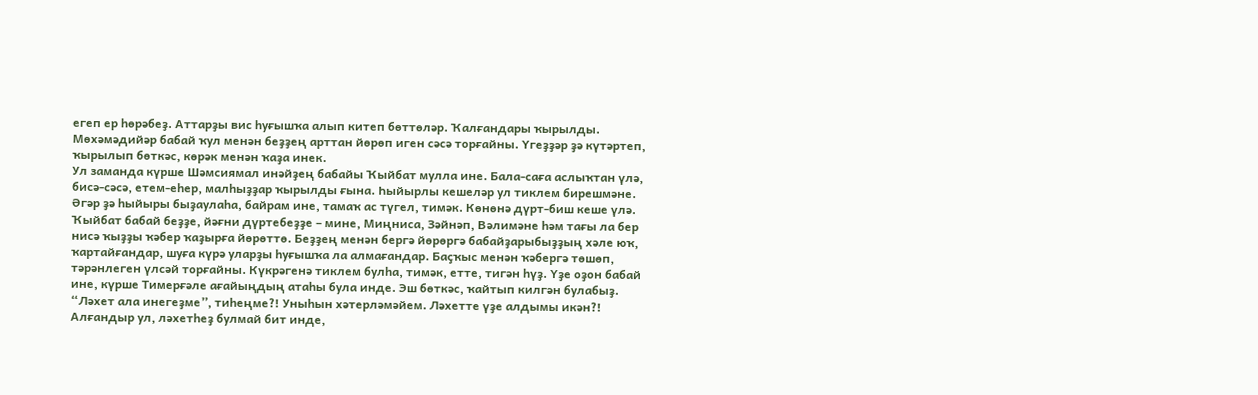егеп ер һөрәбеҙ. Аттарҙы вис һуғышҡа алып китеп бөттөләр. Ҡалғандары ҡырылды. Мөхәмәдийәр бабай ҡул менән беҙҙең арттан йөрөп иген сәсә торғайны. Үгеҙҙәр ҙә күтәртеп, ҡырылып бөткәс, көрәк менән ҡаҙа инек.
Ул заманда күрше Шәмсиямал инәйҙең бабайы Ҡыйбат мулла ине. Бала-саға аслыҡтан үлә, бисә-сәсә, етем-еһер, малһыҙҙар ҡырылды ғына. Һыйырлы кешеләр ул тиклем бирешмәне. Әгәр ҙә һыйыры быҙаулаһа, байрам ине, тамаҡ ас түгел, тимәк. Көнөнә дүрт-биш кеше үлә. Ҡыйбат бабай беҙҙе, йәғни дүртебеҙҙе – мине, Миңниса, Зәйнәп, Вәлимәне һәм тағы ла бер нисә ҡыҙҙы ҡәбер ҡаҙырға йөрөттө. Беҙҙең менән бергә йөрөргә бабайҙарыбыҙҙың хәле юҡ, ҡартайғандар, шуға күрә уларҙы һуғышҡа ла алмағандар. Баҫҡыс менән ҡәбергә төшөп, тәрәнлеген үлсәй торғайны. Күкрәгенә тиклем булһа, тимәк, етте, тигән һүҙ. Үҙе оҙон бабай ине, күрше Тимерғәле ағайыңдың атаһы була инде. Эш бөткәс, ҡайтып килгән булабыҙ.
“Ләхет ала инегеҙме”, тиһеңме?! Уныһын хәтерләмәйем. Ләхетте үҙе алдымы икән?! Алғандыр ул, ләхетһеҙ булмай бит инде,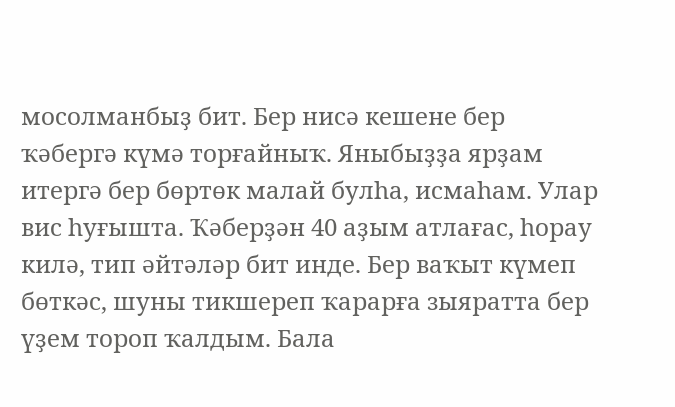мосолманбыҙ бит. Бер нисә кешене бер ҡәбергә күмә торғайныҡ. Яныбыҙҙа ярҙам итергә бер бөртөк малай булһа, исмаһам. Улар вис һуғышта. Ҡәберҙән 40 аҙым атлағас, һорау килә, тип әйтәләр бит инде. Бер ваҡыт күмеп бөткәс, шуны тикшереп ҡарарға зыяратта бер үҙем тороп ҡалдым. Бала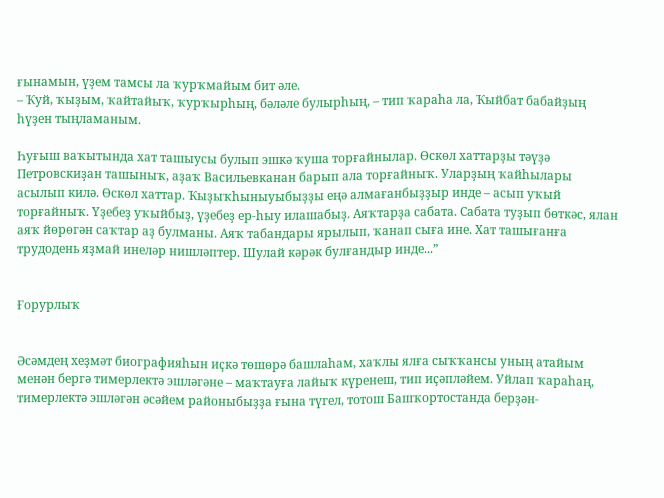ғынамын, үҙем тамсы ла ҡурҡмайым бит әле.
– Ҡуй, ҡыҙым, ҡайтайыҡ, ҡурҡырһың, бәләле булырһың, – тип ҡараһа ла, Ҡыйбат бабайҙың һүҙен тыңламаным.

Һуғыш ваҡытында хат ташыусы булып эшкә ҡуша торғайнылар. Өскөл хаттарҙы тәүҙә Петровскиҙан ташыныҡ, аҙаҡ Васильевканан барып ала торғайныҡ. Уларҙың ҡайһылары асылып килә. Өскөл хаттар. Ҡыҙыҡһыныуыбыҙҙы еңә алмағанбыҙҙыр инде – асып уҡый торғайныҡ. Үҙебеҙ уҡыйбыҙ, үҙебеҙ ер-һыу илашабыҙ. Аяҡтарҙа сабата. Сабата туҙып бөткәс, ялан аяҡ йөрөгән саҡтар аҙ булманы. Аяҡ табандары ярылып, ҡанап сыға ине. Хат ташығанға трудодень яҙмай инеләр нишләптер. Шулай кәрәк булғандыр инде...”


Ғорурлыҡ


Әсәмдең хеҙмәт биографияһын иҫкә төшөрә башлаһам, хаҡлы ялға сыҡҡансы уның атайым менән бергә тимерлектә эшләгәне – маҡтауға лайыҡ күренеш, тип иҫәпләйем. Уйлап ҡараһаң, тимерлектә эшләгән әсәйем районыбыҙҙа ғына түгел, тотош Башҡортостанда берҙән-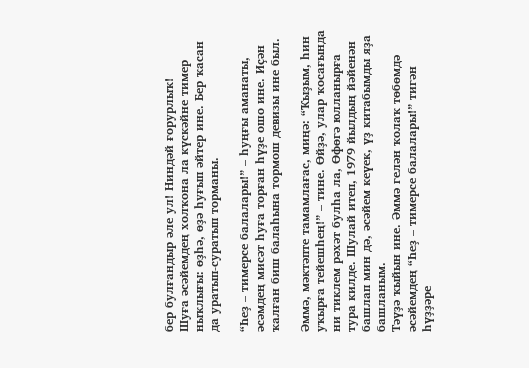бер булғандыр әле ул! Ниндәй ғорурлыҡ!
Шуға әсәйемдең холҡона ла күскәйне тимер ныҡлығы: өҙһә, өҙә һуғып әйтер ине. Бер ҡасан да уратып-суратып торманы.

“Һеҙ – тимерсе балалары!” – һуңғы аманаты, әсәмдең мисәт һуға торған һүҙе ошо ине. Иҫән ҡалған биш балаһына тормош девизы ине был.

Әммә, мәктәпте тамамлағас, миңә: “Ҡыҙым, һин уҡырға тейешһең!” – тине. Өйҙә, улар ҡосағында ни тиклем рәхәт булһа ла, Өфөгә юлланырға тура килде. Шулай итеп, 1979 йылдың йәйенән башлап мин дә, әсәйем кеүек, үҙ китабымды яҙа башланым.
Тәүҙә ҡыйын ине. Әммә гелән ҡолаҡ төбөмдә әсәйемдең “Һеҙ – тимерсе балалары!” тигән һүҙҙәре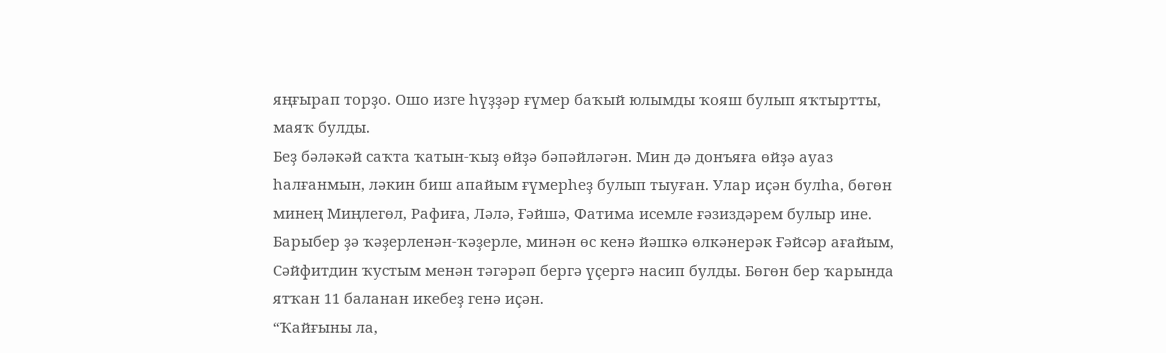яңғырап торҙо. Ошо изге һүҙҙәр ғүмер баҡый юлымды ҡояш булып яҡтыртты, маяҡ булды.
Беҙ бәләкәй саҡта ҡатын-ҡыҙ өйҙә бәпәйләгән. Мин дә донъяға өйҙә ауаз һалғанмын, ләкин биш апайым ғүмерһеҙ булып тыуған. Улар иҫән булһа, бөгөн минең Миңлегөл, Рафиға, Ләлә, Ғәйшә, Фатима исемле ғәзиздәрем булыр ине. Барыбер ҙә ҡәҙерленән-ҡәҙерле, минән өс кенә йәшкә өлкәнерәк Ғәйсәр ағайым, Сәйфитдин ҡустым менән тәгәрәп бергә үҫергә насип булды. Бөгөн бер ҡарында ятҡан 11 баланан икебеҙ генә иҫән.
“Ҡайғыны ла,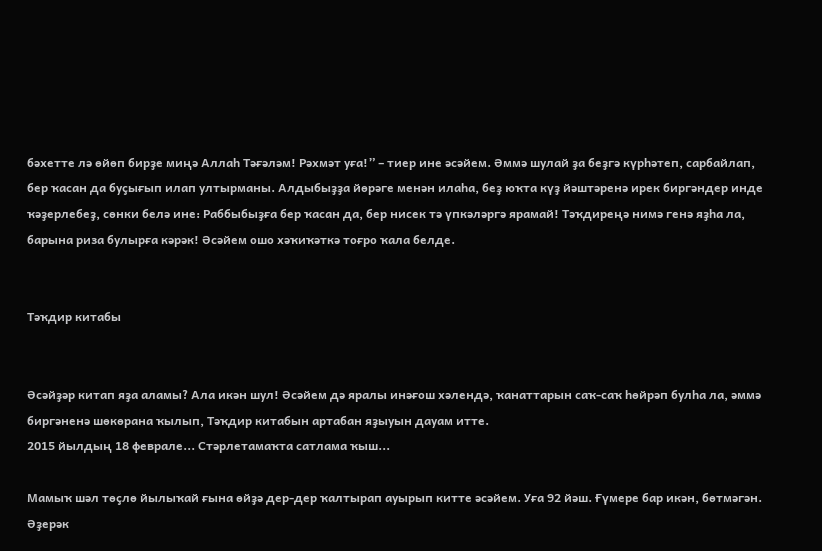бәхетте лә өйөп бирҙе миңә Аллаһ Тәғәләм! Рәхмәт уға!” – тиер ине әсәйем. Әммә шулай ҙа беҙгә күрһәтеп, сарбайлап, бер ҡасан да буҫығып илап ултырманы. Алдыбыҙҙа йөрәге менән илаһа, беҙ юҡта күҙ йәштәренә ирек биргәндер инде ҡәҙерлебеҙ, сөнки белә ине: Раббыбыҙға бер ҡасан да, бер нисек тә үпкәләргә ярамай! Тәҡдиреңә нимә генә яҙһа ла, барына риза булырға кәрәк! Әсәйем ошо хәҡиҡәткә тоғро ҡала белде.


Тәҡдир китабы


Әсәйҙәр китап яҙа аламы? Ала икән шул! Әсәйем дә яралы инәғош хәлендә, ҡанаттарын саҡ-саҡ һөйрәп булһа ла, әммә биргәненә шөкөрана ҡылып, Тәҡдир китабын артабан яҙыуын дауам итте.
2015 йылдың 18 феврале... Стәрлетамаҡта сатлама ҡыш...

Мамыҡ шәл төҫлө йылыҡай ғына өйҙә дер-дер ҡалтырап ауырып китте әсәйем. Уға 92 йәш. Ғүмере бар икән, бөтмәгән. Әҙерәк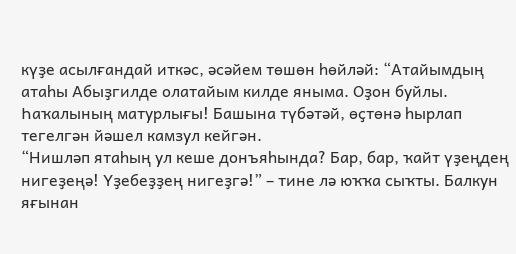күҙе асылғандай иткәс, әсәйем төшөн һөйләй: “Атайымдың атаһы Абыҙгилде олатайым килде яныма. Оҙон буйлы. Һаҡалының матурлығы! Башына түбәтәй, өҫтөнә һырлап тегелгән йәшел камзул кейгән.
“Нишләп ятаһың ул кеше донъяһында? Бар, бар, ҡайт үҙеңдең нигеҙеңә! Үҙебеҙҙең нигеҙгә!” – тине лә юҡҡа сыҡты. Балкун яғынан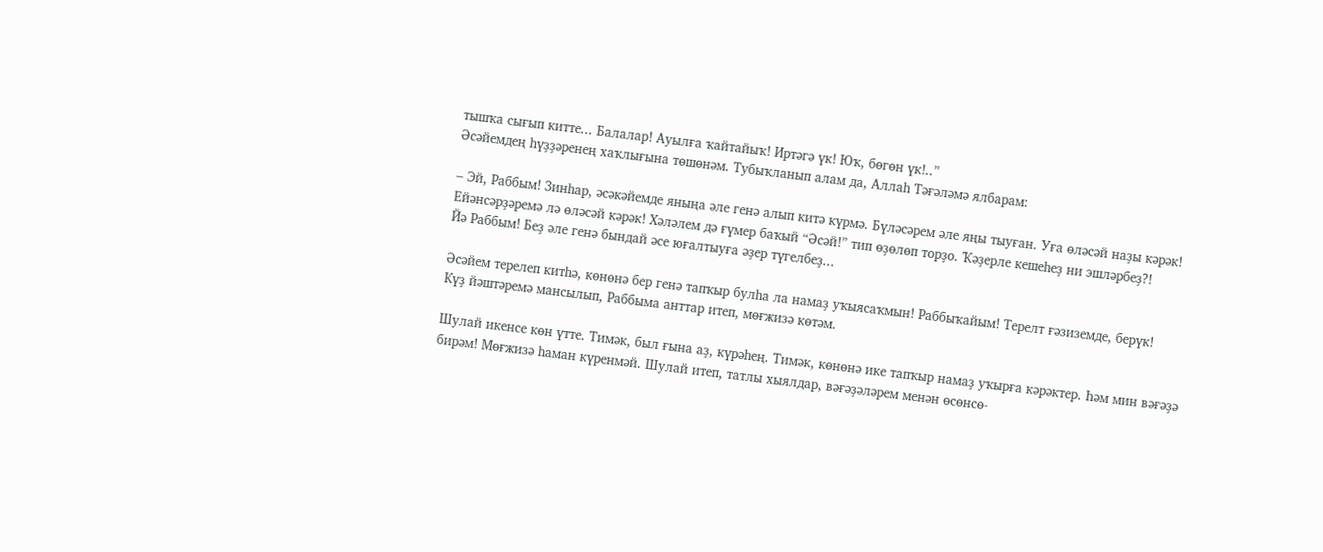тышҡа сығып китте... Балалар! Ауылға ҡайтайыҡ! Иртәгә үк! Юҡ, бөгөн үк!..”
Әсәйемдең һүҙҙәренең хаҡлығына төшөнәм. Тубыҡланып алам да, Аллаһ Тәғәләмә ялбарам:

– Эй, Раббым! Зинһар, әсәкәйемде яныңа әле генә алып китә күрмә. Бүләсәрем әле яңы тыуған. Уға өләсәй наҙы кәрәк! Ейәнсәрҙәремә лә өләсәй кәрәк! Хәләлем дә ғүмер баҡый “Әсәй!” тип өҙөлөп торҙо. Ҡәҙерле кешеһеҙ ни эшләрбеҙ?!
Йә Раббым! Беҙ әле генә бындай әсе юғалтыуға әҙер түгелбеҙ...

Әсәйем терелеп китһә, көнөнә бер генә тапҡыр булһа ла намаҙ уҡыясаҡмын! Раббыҡайым! Терелт ғәзиземде, берүк!
Күҙ йәштәремә мансылып, Раббыма анттар итеп, мөғжизә көтәм.

Шулай икенсе көн үтте. Тимәк, был ғына аҙ, күрәһең. Тимәк, көнөнә ике тапҡыр намаҙ уҡырға кәрәктер. Һәм мин вәғәҙә бирәм! Мөғжизә һаман күренмәй. Шулай итеп, татлы хыялдар, вәғәҙәләрем менән өсөнсө-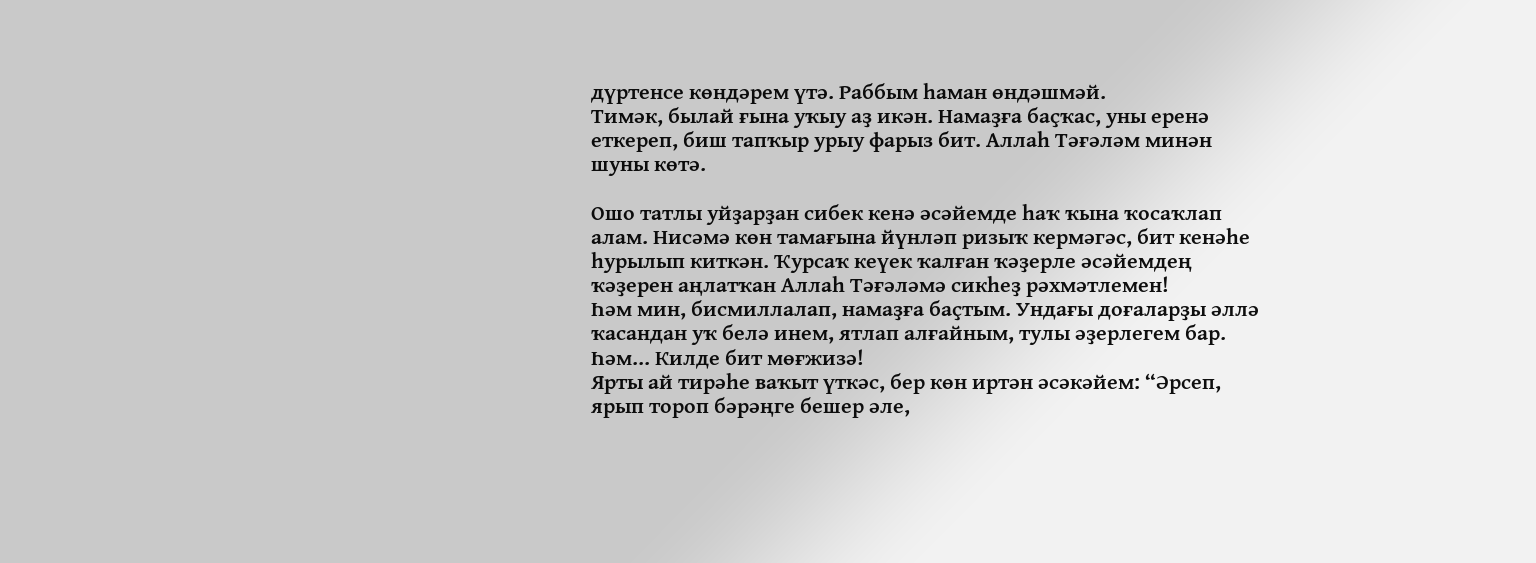дүртенсе көндәрем үтә. Раббым һаман өндәшмәй.
Тимәк, былай ғына уҡыу аҙ икән. Намаҙға баҫҡас, уны еренә еткереп, биш тапҡыр урыу фарыз бит. Аллаһ Тәғәләм минән шуны көтә.

Ошо татлы уйҙарҙан сибек кенә әсәйемде һаҡ ҡына ҡосаҡлап алам. Нисәмә көн тамағына йүнләп ризыҡ кермәгәс, бит кенәһе һурылып киткән. Ҡурсаҡ кеүек ҡалған ҡәҙерле әсәйемдең ҡәҙерен аңлатҡан Аллаһ Тәғәләмә сикһеҙ рәхмәтлемен!
Һәм мин, бисмиллалап, намаҙға баҫтым. Ундағы доғаларҙы әллә ҡасандан уҡ белә инем, ятлап алғайным, тулы әҙерлегем бар. Һәм... Килде бит мөғжизә!
Ярты ай тирәһе ваҡыт үткәс, бер көн иртән әсәкәйем: “Әрсеп, ярып тороп бәрәңге бешер әле,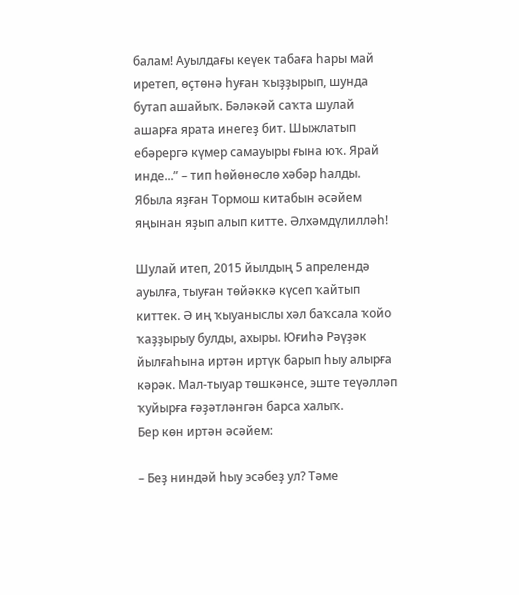балам! Ауылдағы кеүек табаға һары май иретеп, өҫтөнә һуған ҡыҙҙырып, шунда бутап ашайыҡ. Бәләкәй саҡта шулай ашарға ярата инегеҙ бит. Шыжлатып ебәрергә күмер самауыры ғына юҡ. Ярай инде...” – тип һөйөнөслө хәбәр һалды.
Ябыла яҙған Тормош китабын әсәйем яңынан яҙып алып китте. Әлхәмдүлилләһ!

Шулай итеп, 2015 йылдың 5 апрелендә ауылға, тыуған төйәккә күсеп ҡайтып киттек. Ә иң ҡыуаныслы хәл баҡсала ҡойо ҡаҙҙырыу булды, ахыры. Юғиһә Рәүҙәк йылғаһына иртән иртүк барып һыу алырға кәрәк. Мал-тыуар төшкәнсе, эште теүәлләп ҡуйырға ғәҙәтләнгән барса халыҡ.
Бер көн иртән әсәйем:

– Беҙ ниндәй һыу эсәбеҙ ул? Тәме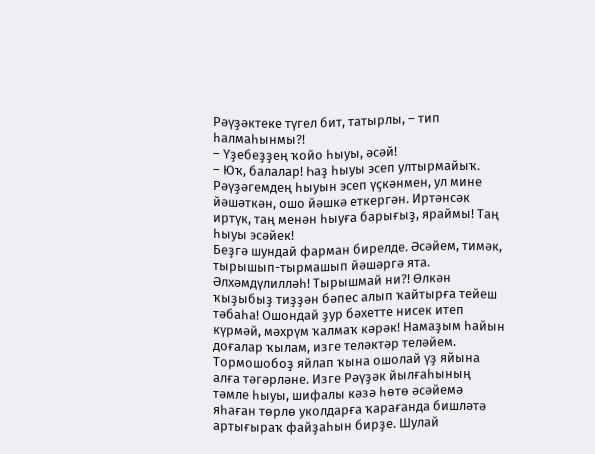Рәүҙәктеке түгел бит, татырлы, – тип һалмаһынмы?!
– Үҙебеҙҙең ҡойо һыуы, әсәй!
– Юҡ, балалар! Һаҙ һыуы эсеп ултырмайыҡ. Рәүҙәгемдең һыуын эсеп үҫкәнмен, ул мине йәшәткән, ошо йәшкә еткергән. Иртәнсәк иртүк, таң менән һыуға барығыҙ, яраймы! Таң һыуы эсәйек!
Беҙгә шундай фарман бирелде. Әсәйем, тимәк, тырышып-тырмашып йәшәргә ята. Әлхәмдүлилләһ! Тырышмай ни?! Өлкән ҡыҙыбыҙ тиҙҙән бәпес алып ҡайтырға тейеш тәбаһа! Ошондай ҙур бәхетте нисек итеп күрмәй, мәхрүм ҡалмаҡ кәрәк! Намаҙым һайын доғалар ҡылам, изге теләктәр теләйем.
Тормошобоҙ яйлап ҡына ошолай үҙ яйына алға тәгәрләне. Изге Рәүҙәк йылғаһының тәмле һыуы, шифалы кәзә һөтө әсәйемә яһаған төрлө уколдарға ҡарағанда бишләтә артығыраҡ файҙаһын бирҙе. Шулай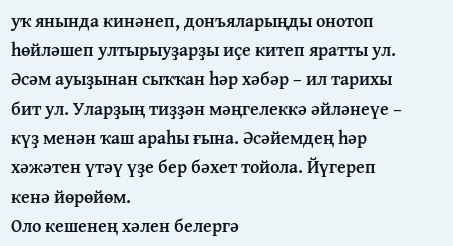уҡ янында кинәнеп, донъяларыңды онотоп һөйләшеп ултырыуҙарҙы иҫе китеп яратты ул. Әсәм ауыҙынан сыҡҡан һәр хәбәр – ил тарихы бит ул. Уларҙың тиҙҙән мәңгелеккә әйләнеүе – күҙ менән ҡаш араһы ғына. Әсәйемдең һәр хәжәтен үтәү үҙе бер бәхет тойола. Йүгереп кенә йөрөйөм.
Оло кешенең хәлен белергә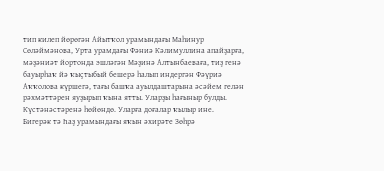тип килеп йөрөгән Айытҡол урамындағы Маһинур Сөләймәнова, Урта урамдағы Фәниә Кәлимуллина апайҙарға, мәҙәниәт йортонда эшләгән Мәҙинә Алтынбаеваға, тиҙ генә бауырһаҡ йә ҡыҫтыбый бешерә һалып индергән Фәүриә Аҡҡолова күршегә, тағы башҡа ауылдаштарына әсәйем гелән рәхмәттәрен яуҙырып ҡына ятты. Уларҙы һағыныр булды. Күстәнәстәренә һөйөндө. Уларға доғалар ҡылыр ине.
Бигерәк тә Һаҙ урамындағы яҡын әхирәте Зөһрә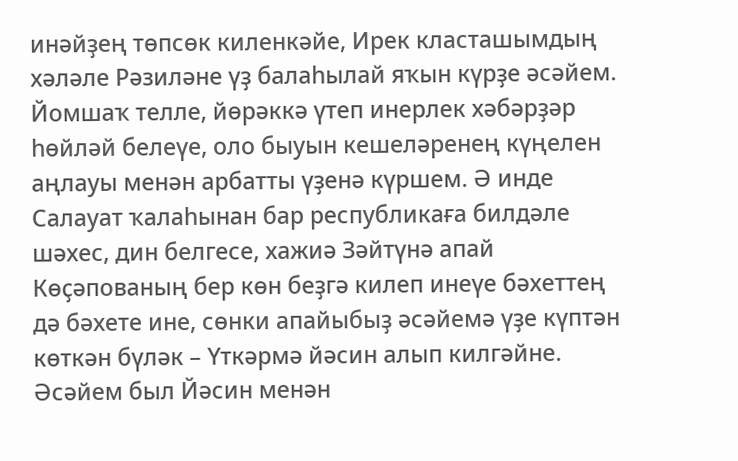инәйҙең төпсөк киленкәйе, Ирек класташымдың хәләле Рәзиләне үҙ балаһылай яҡын күрҙе әсәйем. Йомшаҡ телле, йөрәккә үтеп инерлек хәбәрҙәр һөйләй белеүе, оло быуын кешеләренең күңелен аңлауы менән арбатты үҙенә күршем. Ә инде Салауат ҡалаһынан бар республикаға билдәле шәхес, дин белгесе, хажиә Зәйтүнә апай Көҫәпованың бер көн беҙгә килеп инеүе бәхеттең дә бәхете ине, сөнки апайыбыҙ әсәйемә үҙе күптән көткән бүләк – Үткәрмә йәсин алып килгәйне. Әсәйем был Йәсин менән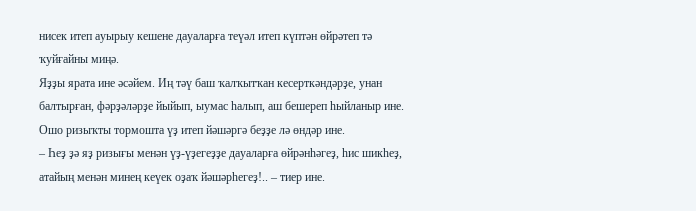нисек итеп ауырыу кешене дауаларға теүәл итеп күптән өйрәтеп тә ҡуйғайны миңә.
Яҙҙы ярата ине әсәйем. Иң тәү баш ҡалҡытҡан кесерткәндәрҙе, унан балтырған, фәрҙәләрҙе йыйып, ыумас һалып, аш бешереп һыйланыр ине. Ошо ризыҡты тормошта үҙ итеп йәшәргә беҙҙе лә өндәр ине.
– Һеҙ ҙә яҙ ризығы менән үҙ-үҙегеҙҙе дауаларға өйрәнһәгеҙ, һис шикһеҙ, атайың менән минең кеүек оҙаҡ йәшәрһегеҙ!.. – тиер ине.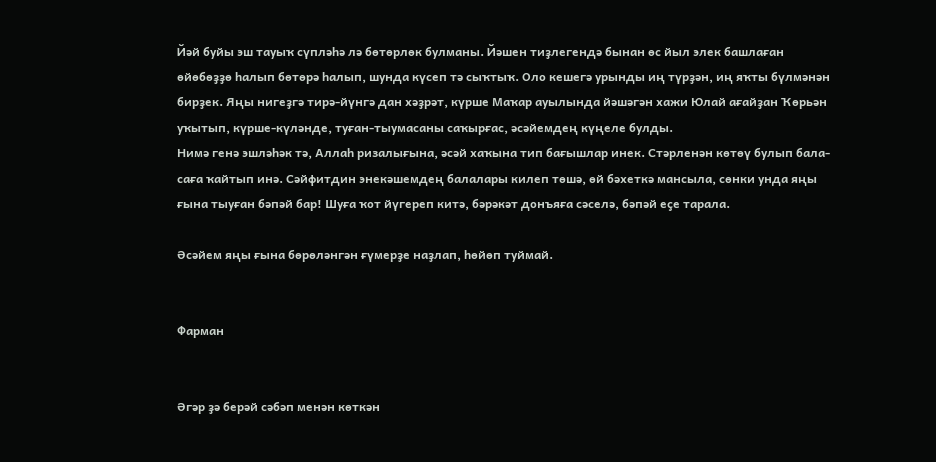Йәй буйы эш тауыҡ сүпләһә лә бөтөрлөк булманы. Йәшен тиҙлегендә бынан өс йыл элек башлаған өйөбөҙҙө һалып бөтөрә һалып, шунда күсеп тә сыҡтыҡ. Оло кешегә урынды иң түрҙән, иң яҡты бүлмәнән бирҙек. Яңы нигеҙгә тирә-йүнгә дан хәҙрәт, күрше Маҡар ауылында йәшәгән хажи Юлай ағайҙан Ҡөрьән уҡытып, күрше-күләнде, туған-тыумасаны саҡырғас, әсәйемдең күңеле булды.
Нимә генә эшләһәк тә, Аллаһ ризалығына, әсәй хаҡына тип бағышлар инек. Стәрленән көтөү булып бала-саға ҡайтып инә. Сәйфитдин энекәшемдең балалары килеп төшә, өй бәхеткә мансыла, сөнки унда яңы ғына тыуған бәпәй бар! Шуға ҡот йүгереп китә, бәрәкәт донъяға сәселә, бәпәй еҫе тарала.

Әсәйем яңы ғына бөрөләнгән ғүмерҙе наҙлап, һөйөп туймай.


Фарман


Әгәр ҙә берәй сәбәп менән көткән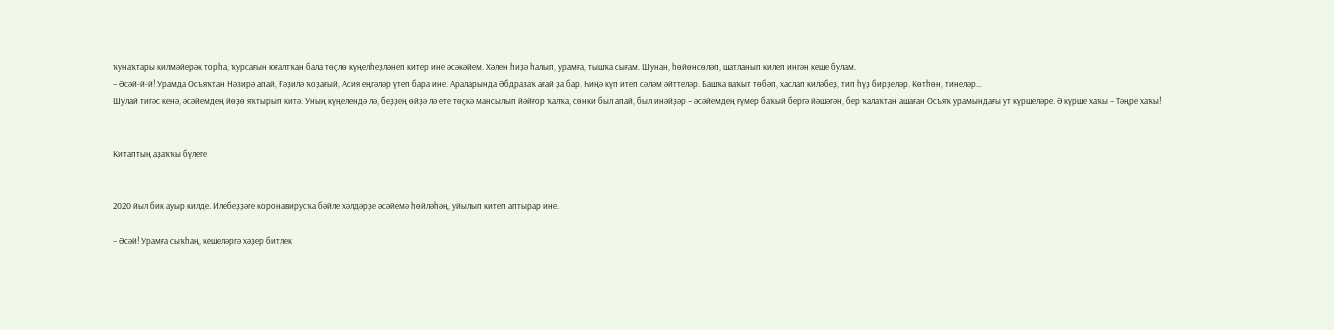ҡунаҡтары килмәйерәк торһа, ҡурсағын юғалтҡан бала төҫлө күңелһеҙләнеп китер ине әсәкәйем. Хәлен һиҙә һалып, урамға, тышҡа сығам. Шунан, һөйөнсөләп, шатланып килеп ингән кеше булам.
– Әсәй-й-й! Урамда Осъяҡтан Нәзирә апай, Ғәҙилә ҡоҙағый, Асия еңгәләр үтеп бара ине. Араларында Әбдразаҡ ағай ҙа бар. Һиңә күп итеп сәләм әйттеләр. Башҡа ваҡыт төбәп, хаслап киләбеҙ, тип һүҙ бирҙеләр. Көтһөн, тинеләр...
Шулай тигәс кенә, әсәйемдең йөҙө яҡтырып китә. Уның күңелендә лә, беҙҙең өйҙә лә ете төҫкә мансылып йәйғор ҡалҡа, сөнки был апай, был инәйҙәр – әсәйемдең ғүмер баҡый бергә йәшәгән, бер ҡалаҡтан ашаған Осъяҡ урамындағы ут күршеләре. Ә күрше хаҡы – Тәңре хаҡы!


Китаптың аҙаҡҡы бүлеге


2020 йыл бик ауыр килде. Илебеҙҙәге коронавирусҡа бәйле хәлдәрҙе әсәйемә һөйләһәң, уйылып китеп аптырар ине.

– Әсәй! Урамға сыҡһаң, кешеләргә хәҙер битлек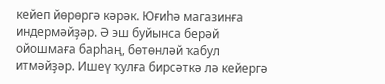кейеп йөрөргә кәрәк. Юғиһә магазинға индермәйҙәр. Ә эш буйынса берәй ойошмаға барһаң, бөтөнләй ҡабул итмәйҙәр. Ишеү ҡулға бирсәткә лә кейергә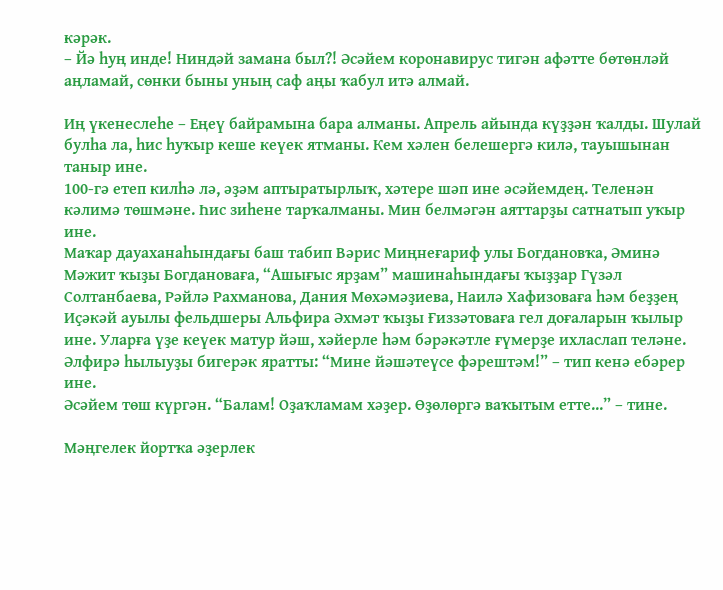кәрәк.
– Йә һуң инде! Ниндәй замана был?! Әсәйем коронавирус тигән афәтте бөтөнләй аңламай, сөнки быны уның саф аңы ҡабул итә алмай.

Иң үкенеслеһе – Еңеү байрамына бара алманы. Апрель айында күҙҙән ҡалды. Шулай булһа ла, һис һуҡыр кеше кеүек ятманы. Кем хәлен белешергә килә, тауышынан таныр ине.
100-гә етеп килһә лә, әҙәм аптыратырлыҡ, хәтере шәп ине әсәйемдең. Теленән кәлимә төшмәне. Һис зиһене тарҡалманы. Мин белмәгән аяттарҙы сатнатып уҡыр ине.
Маҡар дауаханаһындағы баш табип Вәрис Миңнеғариф улы Богдановҡа, Әминә Мәжит ҡыҙы Богдановаға, “Ашығыс ярҙам” машинаһындағы ҡыҙҙар Гүзәл Солтанбаева, Рәйлә Рахманова, Дания Мөхәмәҙиева, Наилә Хафизоваға һәм беҙҙең Иҫәкәй ауылы фельдшеры Альфира Әхмәт ҡыҙы Ғиззәтоваға гел доғаларын ҡылыр ине. Уларға үҙе кеүек матур йәш, хәйерле һәм бәрәкәтле ғүмерҙе ихласлап теләне. Әлфирә һылыуҙы бигерәк яратты: “Мине йәшәтеүсе фәрештәм!” – тип кенә ебәрер ине.
Әсәйем төш күргән. “Балам! Оҙаҡламам хәҙер. Өҙөлөргә ваҡытым етте...” – тине.

Мәңгелек йортҡа әҙерлек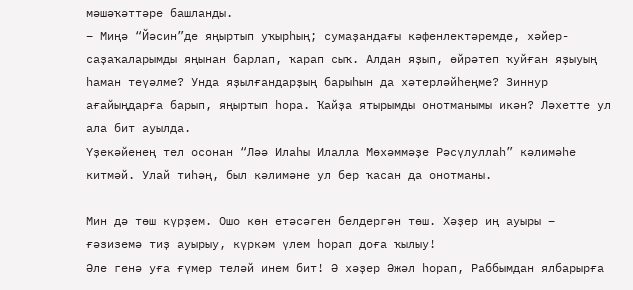мәшәҡәттәре башланды.
– Миңә “Йәсин”де яңыртып уҡырһың; сумаҙандағы кәфенлектәремде, хәйер-саҙаҡаларымды яңынан барлап, ҡарап сыҡ. Алдан яҙып, өйрәтеп ҡуйған яҙыуың һаман теүәлме? Унда яҙылғандарҙың барыһын да хәтерләйһеңме? Зиннур ағайыңдарға барып, яңыртып һора. Ҡайҙа ятырымды онотманымы икән? Ләхетте ул ала бит ауылда.
Үҙекәйенең тел осонан “Ләә Илаһы Илалла Мөхәммәҙе Рәсүлуллаһ” кәлимәһе китмәй. Улай тиһәң, был кәлимәне ул бер ҡасан да онотманы.

Мин дә төш күрҙем. Ошо көн етәсәген белдергән төш. Хәҙер иң ауыры – ғәзиземә тиҙ ауырыу, күркәм үлем һорап доға ҡылыу!
Әле генә уға ғүмер теләй инем бит! Ә хәҙер Әжәл һорап, Раббымдан ялбарырға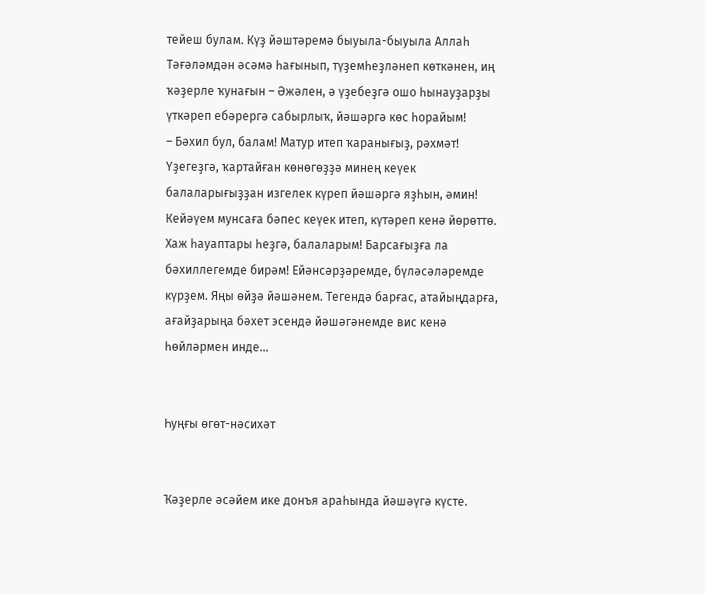тейеш булам. Күҙ йәштәремә быуыла-быуыла Аллаһ Тәғәләмдән әсәмә һағынып, түҙемһеҙләнеп көткәнен, иң ҡәҙерле ҡунағын – Әжәлен, ә үҙебеҙгә ошо һынауҙарҙы үткәреп ебәрергә сабырлыҡ, йәшәргә көс һорайым!
– Бәхил бул, балам! Матур итеп ҡаранығыҙ, рәхмәт! Үҙегеҙгә, ҡартайған көнөгөҙҙә минең кеүек балаларығыҙҙан изгелек күреп йәшәргә яҙһын, әмин! Кейәүем мунсаға бәпес кеүек итеп, күтәреп кенә йөрөттө. Хаж һауаптары һеҙгә, балаларым! Барсағыҙға ла бәхиллегемде бирәм! Ейәнсәрҙәремде, бүләсәләремде күрҙем. Яңы өйҙә йәшәнем. Тегендә барғас, атайыңдарға, ағайҙарыңа бәхет эсендә йәшәгәнемде вис кенә һөйләрмен инде...


Һуңғы өгөт-нәсихәт


Ҡәҙерле әсәйем ике донъя араһында йәшәүгә күсте.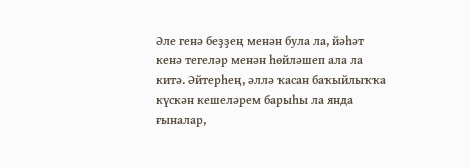Әле генә беҙҙең менән була ла, йәһәт кенә тегеләр менән һөйләшеп ала ла китә. Әйтерһең, әллә ҡасан баҡыйлыҡҡа күскән кешеләрем барыһы ла янда ғыналар,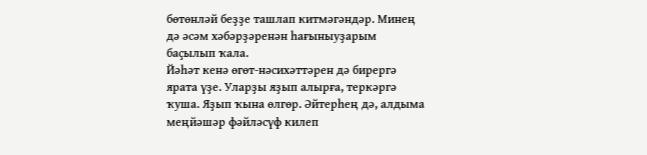бөтөнләй беҙҙе ташлап китмәгәндәр. Минең дә әсәм хәбәрҙәренән һағыныуҙарым баҫылып ҡала.
Йәһәт кенә өгөт-нәсихәттәрен дә бирергә ярата үҙе. Уларҙы яҙып алырға, теркәргә ҡуша. Яҙып ҡына өлгөр. Әйтерһең дә, алдыма меңйәшәр фәйләсүф килеп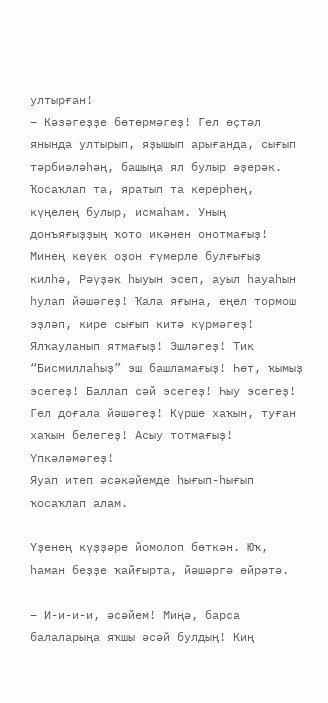ултырған!
– Кәзәгеҙҙе бөтөрмәгеҙ! Гел өҫтәл янында ултырып, яҙышып арығанда, сығып тәрбиәләһәң, башыңа ял булыр әҙерәк. Ҡосаҡлап та, яратып та керерһең, күңелең булыр, исмаһам. Уның донъяғыҙҙың ҡото икәнен онотмағыҙ! Минең кеүек оҙон ғүмерле булғығыҙ килһә, Рәүҙәк һыуын эсеп, ауыл һауаһын һулап йәшәгеҙ! Ҡала яғына, еңел тормош эҙләп, кире сығып китә күрмәгеҙ! Ялҡауланып ятмағыҙ! Эшләгеҙ! Тик “Бисмиллаһыҙ” эш башламағыҙ! Һөт, ҡымыҙ эсегеҙ! Баллап сәй эсегеҙ! Һыу эсегеҙ! Гел доғала йәшәгеҙ! Күрше хаҡын, туған хаҡын белегеҙ! Асыу тотмағыҙ! Үпкәләмәгеҙ!
Яуап итеп әсәкәйемде һығып-һығып ҡосаҡлап алам.

Үҙенең күҙҙәре йомолоп бөткән. Юҡ, һаман беҙҙе ҡайғырта, йәшәргә өйрәтә.

– И-и-и-и, әсәйем! Миңә, барса балаларыңа яҡшы әсәй булдың! Киң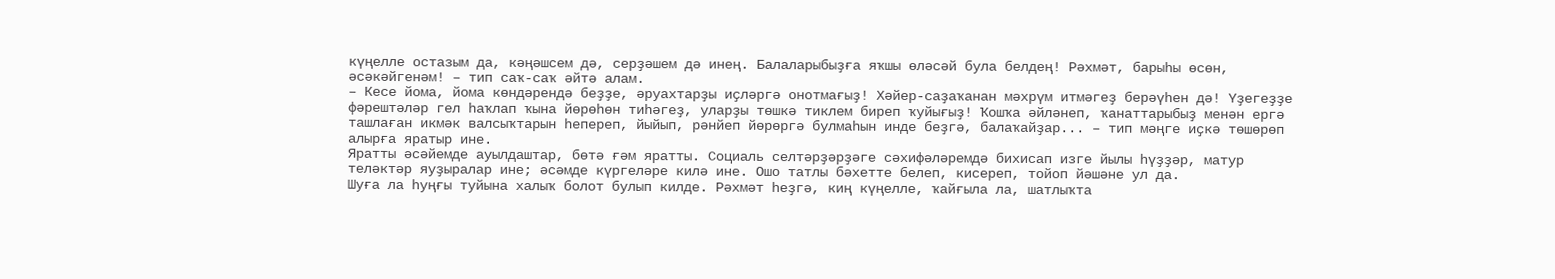күңелле остазым да, кәңәшсем дә, серҙәшем дә инең. Балаларыбыҙға яҡшы өләсәй була белдең! Рәхмәт, барыһы өсөн, әсәкәйгенәм! – тип саҡ-саҡ әйтә алам.
– Кесе йома, йома көндәрендә беҙҙе, әруахтарҙы иҫләргә онотмағыҙ! Хәйер-саҙаҡанан мәхрүм итмәгеҙ берәүһен дә! Үҙегеҙҙе фәрештәләр гел һаҡлап ҡына йөрөһөн тиһәгеҙ, уларҙы төшкә тиклем биреп ҡуйығыҙ! Ҡошҡа әйләнеп, ҡанаттарыбыҙ менән ергә ташлаған икмәк валсыҡтарын һепереп, йыйып, рәнйеп йөрөргә булмаһын инде беҙгә, балаҡайҙар... – тип мәңге иҫкә төшөрөп алырға яратыр ине.
Яратты әсәйемде ауылдаштар, бөтә ғәм яратты. Социаль селтәрҙәрҙәге сәхифәләремдә бихисап изге йылы һүҙҙәр, матур теләктәр яуҙыралар ине; әсәмде күргеләре килә ине. Ошо татлы бәхетте белеп, кисереп, тойоп йәшәне ул да.
Шуға ла һуңғы туйына халыҡ болот булып килде. Рәхмәт һеҙгә, киң күңелле, ҡайғыла ла, шатлыҡта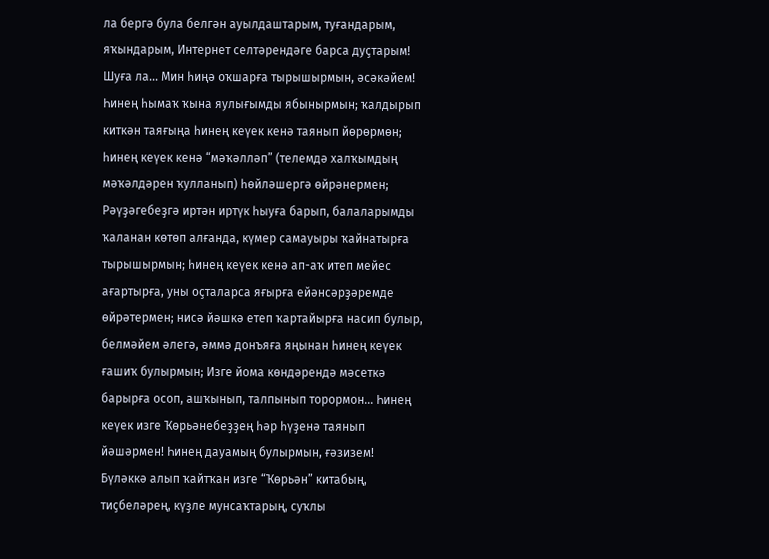ла бергә була белгән ауылдаштарым, туғандарым, яҡындарым, Интернет селтәрендәге барса дуҫтарым!
Шуға ла... Мин һиңә оҡшарға тырышырмын, әсәкәйем! Һинең һымаҡ ҡына яулығымды ябынырмын; ҡалдырып киткән таяғыңа һинең кеүек кенә таянып йөрөрмөн; һинең кеүек кенә “мәҡәлләп” (телемдә халҡымдың мәҡәлдәрен ҡулланып) һөйләшергә өйрәнермен; Рәүҙәгебеҙгә иртән иртүк һыуға барып, балаларымды ҡаланан көтөп алғанда, күмер самауыры ҡайнатырға тырышырмын; һинең кеүек кенә ап-аҡ итеп мейес ағартырға, уны оҫталарса яғырға ейәнсәрҙәремде өйрәтермен; нисә йәшкә етеп ҡартайырға насип булыр, белмәйем әлегә, әммә донъяға яңынан һинең кеүек ғашиҡ булырмын; Изге йома көндәрендә мәсеткә барырға осоп, ашҡынып, талпынып торормон... Һинең кеүек изге Ҡөрьәнебеҙҙең һәр һүҙенә таянып йәшәрмен! Һинең дауамың булырмын, ғәзизем!
Бүләккә алып ҡайтҡан изге “Ҡөрьән” китабың, тиҫбеләрең, күҙле мунсаҡтарың, суҡлы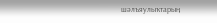шәлъяулыҡтарың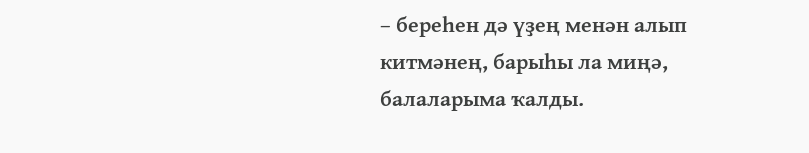– береһен дә үҙең менән алып китмәнең, барыһы ла миңә, балаларыма ҡалды.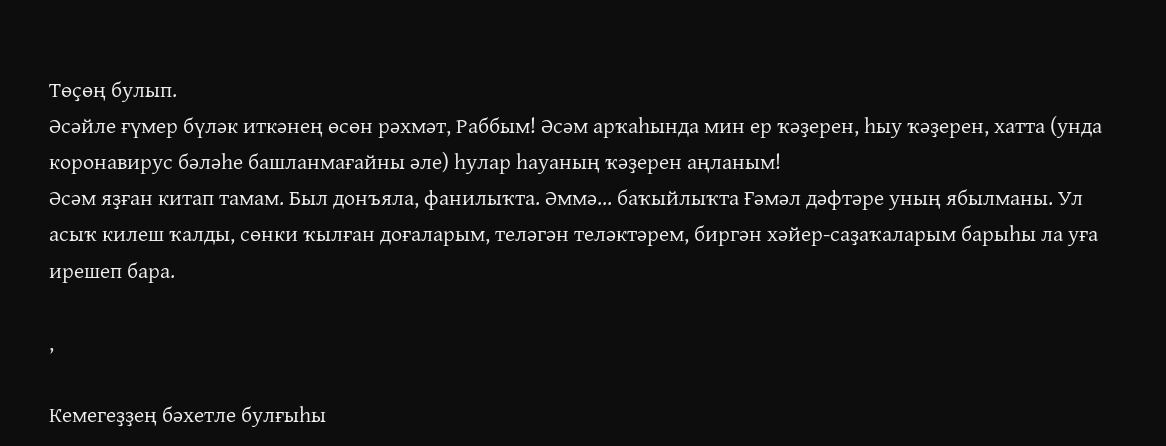Төҫөң булып.
Әсәйле ғүмер бүләк иткәнең өсөн рәхмәт, Раббым! Әсәм арҡаһында мин ер ҡәҙерен, һыу ҡәҙерен, хатта (унда коронавирус бәләһе башланмағайны әле) һулар һауаның ҡәҙерен аңланым!
Әсәм яҙған китап тамам. Был донъяла, фанилыҡта. Әммә... баҡыйлыҡта Ғәмәл дәфтәре уның ябылманы. Ул асыҡ килеш ҡалды, сөнки ҡылған доғаларым, теләгән теләктәрем, биргән хәйер-саҙаҡаларым барыһы ла уға ирешеп бара.

,

Кемегеҙҙең бәхетле булғыһы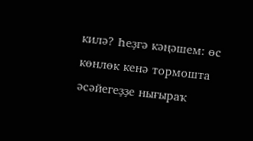килә? Һеҙгә кәңәшем: өс көнлөк кенә тормошта әсәйегеҙҙе нығыраҡ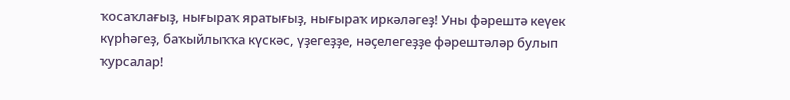ҡосаҡлағыҙ, нығыраҡ яратығыҙ, нығыраҡ иркәләгеҙ! Уны фәрештә кеүек күрһәгеҙ, баҡыйлыҡҡа күскәс, үҙегеҙҙе, нәҫелегеҙҙе фәрештәләр булып ҡурсалар!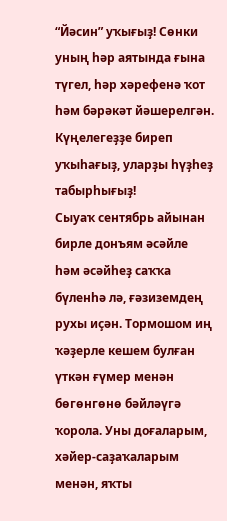“Йәсин” уҡығыҙ! Сөнки уның һәр аятында ғына түгел, һәр хәрефенә ҡот һәм бәрәкәт йәшерелгән. Күңелегеҙҙе биреп уҡыһағыҙ, уларҙы һүҙһеҙ табырһығыҙ!
Сыуаҡ сентябрь айынан бирле донъям әсәйле һәм әсәйһеҙ саҡҡа бүленһә лә, ғәзиземдең рухы иҫән. Тормошом иң ҡәҙерле кешем булған үткән ғүмер менән бөгөнгөнө бәйләүгә ҡорола. Уны доғаларым, хәйер-саҙаҡаларым менән, яҡты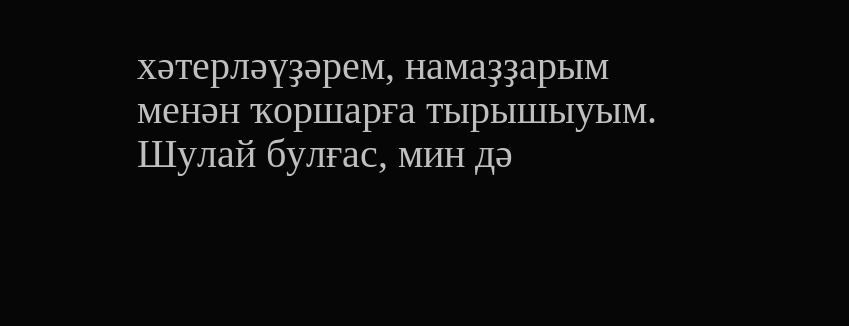хәтерләүҙәрем, намаҙҙарым менән ҡоршарға тырышыуым. Шулай булғас, мин дә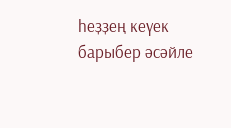һеҙҙең кеүек барыбер әсәйле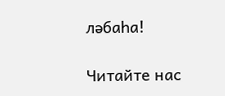ләбаһа!

Читайте нас